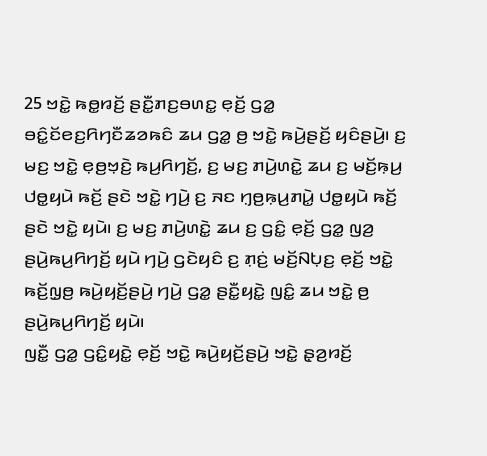25 ꤠꤢꤧ꤭ ꤒꤥ꤭ꤙꤢꤩ꤬ ꤔꤢꤪ꤭ꤊꤢ꤬ꤋꤛꤢ꤭ ꤕ꤫ꤢꤩ꤬ ꤞꤤ꤭ ꤋꤢꤨ꤭ꤢꤩꤕꤢ꤬ꤖꤚꤢꤪꤘꤤꤒꤢꤨ ꤘꤣ ꤞꤤ꤭ ꤥ꤬ ꤠꤢꤧ꤭ ꤒꤣꤧ꤬ꤔꤢꤩ꤬ ꤟꤢꤨꤔꤣꤧ꤬꤯ ꤢ꤬ ꤗꤢ꤬ ꤠꤢꤧ꤭ ꤕ꤫ꤥ꤬ꤠ꤫ꤢꤧ꤬ ꤒꤣ꤬ꤖꤚꤢꤩ꤬, ꤢ꤬ ꤗꤢ꤬ ꤊꤣꤧ꤬ꤛꤢꤧ꤭ ꤘꤣ ꤢ꤬ ꤗꤢꤩ꤬ꤒ꤫ꤣ꤬ ꤓꤥ꤭ꤟꤣꤧ ꤒꤢꤩ꤬ ꤔꤢꤧ ꤠꤢꤧ꤭ ꤚꤣꤧ꤬ ꤢ꤬ ꤏꤢ ꤚ꤫ꤥ꤬ꤒ꤫ꤣ꤬ꤊꤣꤧ꤭ ꤓꤥ꤭ꤟꤣꤧ ꤒꤢꤩ꤬ ꤔꤢꤧ ꤠꤢꤧ꤭ ꤟꤣꤧ꤯ ꤢ꤬ ꤗꤢ꤬ ꤊꤣꤧ꤬ꤛꤢꤧ꤭ ꤘꤣ ꤢ꤬ ꤞꤢꤨ꤭ ꤕ꤫ꤢꤩ꤬ ꤞꤤ꤭ ꤜꤤ꤬ ꤔꤣꤧ꤬ꤒꤣ꤬ꤖꤚꤢꤩ꤬ ꤟꤣꤧ ꤚꤣꤧ꤬ ꤞꤢꤧꤟꤢꤨ ꤢ꤬ ꤊ꤫ꤢꤦ꤬ ꤗꤢꤩ꤬ꤡꤝ꤫ꤢ꤬ ꤕ꤫ꤢꤩ꤬ ꤠꤢꤧ꤭ ꤒꤢꤩ꤬ꤜ꤫ꤥ꤬ ꤒꤣꤧ꤬ꤟꤢꤩ꤬ꤔꤣꤧ꤬ ꤚꤣꤧ꤬ ꤞꤤ꤭ ꤔꤢꤪ꤭ꤟꤢꤧ꤭ ꤜꤢꤨ꤭ ꤘꤣ ꤠꤢꤧ꤭ ꤥ꤬ ꤔꤣꤧ꤬ꤒꤣ꤬ꤖꤚꤢꤩ꤬ ꤟꤣꤧ꤯
ꤜꤢꤪ꤭ ꤞꤤ꤭ ꤞꤢꤨ꤭ꤟꤢꤧ꤭ ꤕ꤫ꤢꤩ꤬ ꤠꤢꤧ꤭ ꤒꤣꤧ꤬ꤟꤢꤩ꤬ꤔꤣꤧ꤬ ꤠꤢꤧ꤭ ꤔ꤫ꤤ꤬ꤙꤢꤩ꤬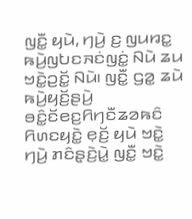ꤜꤢꤪ꤭ ꤟꤣꤧ, ꤚꤣꤧ꤬ ꤢ꤬ ꤜꤣꤙꤢ꤭ ꤒꤣꤧ꤬ꤜꤝꤢꤏꤢꤦꤜꤢꤦ꤭ ꤡꤣꤧ ꤘꤣ ꤠꤢꤧ꤭ꤑꤢꤩ꤭ ꤡꤣꤧ꤯ ꤜꤢꤪ꤭ ꤞꤤ꤭ ꤘꤣꤧ ꤒꤣꤧ꤬ꤟꤢꤩ꤬ꤔꤣꤧ꤬ ꤋꤢꤨ꤭ꤢꤩꤕꤢ꤬ꤖꤚꤢꤪꤘꤤꤒꤢꤨ ꤖꤛꤢꤟꤢꤧ꤭ ꤕ꤫ꤢꤩ꤬ ꤟꤣꤧ ꤠꤢꤧ꤭ ꤚꤣꤧ꤬ ꤊꤢꤨꤔ꤫ꤢꤧ꤬ꤣꤧ꤭ ꤜꤢꤪ꤭ ꤠꤢꤧ꤭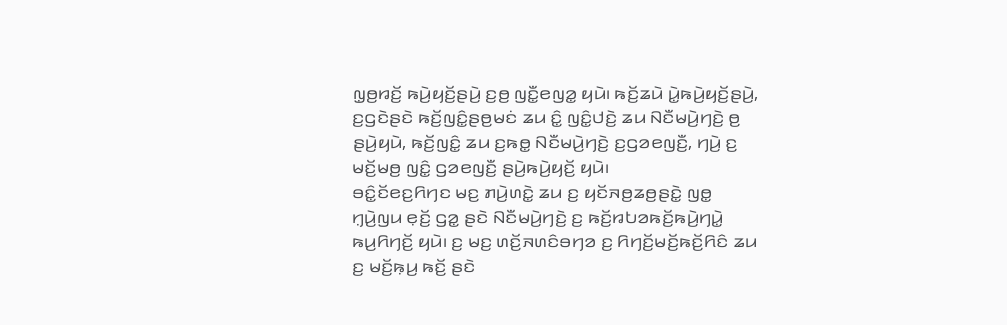ꤜ꤫ꤥ꤬ꤙꤢꤩ꤬ ꤒꤣꤧ꤬ꤟꤢꤩ꤬ꤔꤣꤧ꤬ ꤢ꤬ꤥ꤬ ꤜꤢꤪ꤭ꤕꤜꤤ꤭ ꤟꤣꤧ꤯ ꤒꤢꤩ꤬ꤘꤣꤧ ꤣꤧ꤭ꤒꤣꤧ꤬ꤟꤢꤩ꤬ꤔꤣꤧ꤬, ꤢ꤬ꤞꤢꤧꤔꤢꤧ ꤒꤢꤩ꤬ꤜꤢꤨ꤭ꤔꤥ꤬ꤗꤢꤦ ꤘꤣ ꤢꤨ꤭ ꤜꤢꤨ꤭ꤓꤢꤧ꤬ ꤘꤣ ꤡꤢꤪꤗꤣꤧ꤬ꤚꤢꤧ꤬ ꤥ꤬ ꤔꤣꤧ꤬ꤟꤣꤧ, ꤒꤢꤩ꤬ꤜꤢꤨ꤭ ꤘꤣ ꤢ꤬ꤒꤥ꤭ ꤡꤢꤪꤗꤣꤧ꤬ꤚꤢꤧ꤬ ꤢ꤬ꤞꤤꤕꤜꤢꤪ꤬, ꤚꤣꤧ꤬ ꤢ꤬ ꤗꤢꤩ꤬ꤗꤥ꤬ ꤜꤢꤨ꤭ ꤞꤤꤕꤜꤢꤪ꤬ ꤔꤣꤧ꤬ꤒꤣꤧ꤬ꤟꤢꤩ꤬ ꤟꤣꤧ꤯
ꤋꤢꤨ꤭ꤢꤩꤕꤢ꤬ꤖꤚꤢ ꤗꤢ꤬ ꤊꤣꤧ꤬ꤛꤢꤧ꤭ ꤘꤣ ꤢ꤬ ꤟꤢꤩꤏꤥ꤬ꤘꤥ꤬ꤔꤢꤧ꤭ ꤜꤥ꤭ ꤚ꤫ꤣꤧ꤬ꤜꤣ ꤕ꤫ꤢꤩ꤬ ꤞꤤ꤭ ꤔꤢꤧ ꤡꤢꤪꤗꤣꤧ꤬ꤚꤢꤧ꤬ ꤢ꤬ ꤒꤢꤩ꤬ꤙꤝꤤꤒꤢꤩ꤬ꤒꤣꤧ꤬ꤚꤣꤧ꤭ ꤒꤣ꤬ꤖꤚꤢꤩ꤬ ꤟꤣꤧ꤯ ꤢ꤬ ꤗꤢ꤬ ꤛꤢꤩ꤬ꤏꤛꤢꤨꤋꤚꤤ ꤢ꤬ ꤖꤚꤢꤩ꤬ꤗꤢꤩ꤬ꤒꤢꤩ꤬ꤖꤢꤨ ꤘꤣ ꤢ꤬ ꤗꤢꤩ꤬ꤒ꤫ꤣ꤬ ꤒꤢꤩ꤬ ꤔꤢꤧ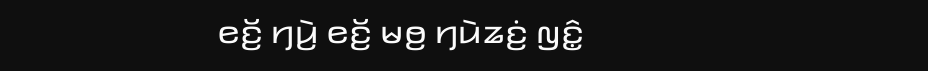ꤕꤢꤩ꤬ ꤚꤣꤧ꤬ ꤕꤢꤩ꤬ ꤗꤥ꤬ ꤚꤣꤧꤘꤢꤦ꤬ ꤜꤢꤨ꤭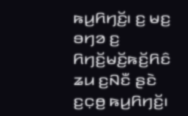ꤒꤣ꤬ꤖꤚꤢꤩ꤬꤯ ꤢ꤬ ꤗꤢ꤬ ꤋꤚꤤ ꤢ꤬ ꤖꤚꤢꤩ꤬ꤗꤢꤩ꤬ꤒꤢꤩ꤬ꤖꤢꤨ ꤘꤣ ꤢ꤬ꤡꤢꤪ ꤔꤢꤧ ꤢ꤬ꤍ꤫ꤥ꤬ ꤒꤣ꤬ꤖꤚꤢꤩ꤬꤯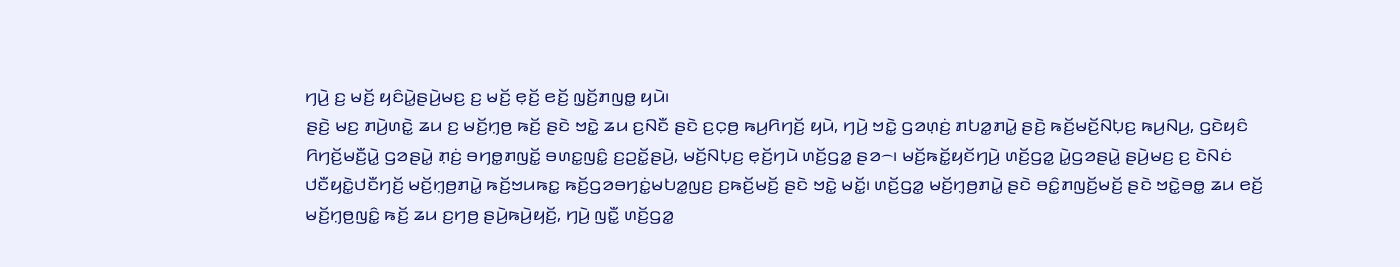ꤚꤣꤧ꤬ ꤢ꤬ ꤗꤢꤩ꤬ ꤟꤢꤨꤣꤧ꤭ꤔꤣꤧ꤬ꤗꤢ꤬ ꤢ꤬ ꤗꤢꤩ꤬ ꤕ꤫ꤢꤩ꤬ ꤕꤢꤩ꤬ ꤜ꤫ꤢꤩ꤬ꤊꤜꤥ꤭ ꤟꤣꤧ꤯
ꤔꤢꤧ꤬ ꤗꤢ꤬ ꤊꤣꤧ꤬ꤛꤢꤧ꤭ ꤘꤣ ꤢ꤬ ꤗꤢꤩ꤬ꤚ꤫ꤥ꤬ ꤒꤢꤩ꤬ ꤔꤢꤧ ꤠꤢꤧ꤭ ꤘꤣ ꤢ꤬ꤡꤢꤪ ꤔꤢꤧ ꤢ꤬ꤍ꤫ꤥ꤬ ꤒꤣ꤬ꤖꤚꤢꤩ꤬ ꤟꤣꤧ, ꤚꤣꤧ꤬ ꤠꤢꤧ꤭ ꤞꤤꤛ꤫ꤢꤦ꤬ ꤊꤝꤤ꤭ꤊꤣꤧ꤭ ꤔꤢꤧ꤬ ꤒꤢꤩ꤬ꤗꤢꤩ꤬ꤡꤝ꤫ꤢ꤬ ꤒꤣ꤬ꤡꤣ꤬, ꤞꤢꤧꤟꤢꤨ ꤖꤚꤢꤩ꤬ꤗꤢꤪ꤬ꤣꤧ꤭ ꤞꤤꤔꤣꤧ꤭ ꤊ꤫ꤢꤦ꤬ ꤋꤚꤥ꤭ꤊꤜꤢꤩ꤭ ꤋꤛꤢ꤭ꤜꤢꤨ꤭ ꤢ꤬ꤑꤢꤩ꤭ꤔꤣꤧ꤬, ꤗꤢꤩ꤬ꤡꤝ꤫ꤢ꤬ ꤕ꤫ꤢꤩ꤬ꤚꤣꤧ ꤛꤢꤩ꤬ꤞꤤ꤭ ꤔꤤ꤮꤯ ꤗꤢꤩ꤬ꤒꤢꤩ꤭ꤟꤢꤩꤚꤣꤧ꤬ ꤛꤢꤩ꤬ꤞꤤ꤭ ꤣꤧ꤭ꤞꤤꤔꤣꤧ꤭ ꤔꤣꤧ꤬ꤗꤢ꤬ ꤢ꤬ ꤢꤧꤡꤢꤦ ꤓꤢꤪꤟꤢꤧ꤭ꤓꤢꤪꤚꤢꤩ꤬ ꤗꤢꤩ꤬ꤚ꤫ꤥ꤬ꤊꤣꤧ꤭ ꤒꤢꤩ꤬ꤠꤣꤒꤢ꤭ ꤒꤢꤩ꤬ꤞꤤꤋꤚꤢꤦ꤭ꤗꤝꤤ꤭ꤜꤢ꤬ ꤢ꤬ꤒꤢꤩ꤬ꤗꤢꤩ꤬ ꤔꤢꤧ ꤠꤢꤧ꤭ ꤗꤢꤩ꤭꤯ ꤛꤢꤩ꤬ꤞꤤ꤭ ꤗꤢꤩ꤬ꤚ꤫ꤥ꤬ꤊꤣꤧ꤭ ꤔꤢꤧ ꤋꤢꤨ꤭ꤊꤜꤢꤩ꤬ꤗꤢꤩ꤬ ꤔꤢꤧ ꤠꤢꤧ꤭ꤋꤥ꤭ ꤘꤣ ꤕꤢꤩ꤬ ꤗꤢꤩ꤬ꤚ꤫ꤥ꤬ꤜꤢꤨ꤭ ꤒꤢꤩ꤬ ꤘꤣ ꤢ꤬ꤚꤥ꤬ ꤔꤣꤧ꤬ꤒꤣꤧ꤬ꤟꤢꤩ꤬, ꤚꤣꤧ꤬ ꤜꤢꤪ꤭ ꤛꤢꤩ꤬ꤞꤤ꤭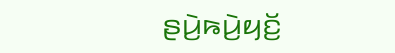ꤔꤣꤧ꤬ꤒꤣꤧ꤬ꤟꤢꤩ꤬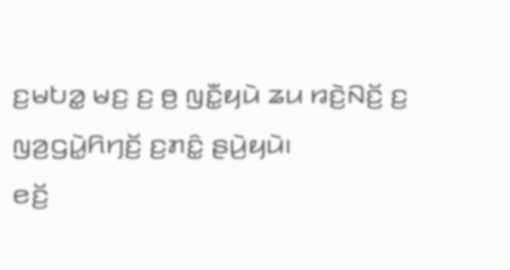ꤢ꤬ꤗꤝꤤ꤭ ꤗꤢ꤬ ꤢ꤬ ꤥ꤬ ꤜꤢꤪ꤭ꤟꤣꤧ ꤘꤣ ꤙꤢꤧ꤬ꤡꤢꤩ꤬ ꤢ꤬ ꤜꤤ꤬ꤞꤣꤧ꤭ꤖꤚꤢꤩ꤬ ꤢ꤬ꤊꤢꤨ꤭ ꤔꤣꤧ꤬ꤟꤣꤧ꤯
ꤕꤢꤩ꤬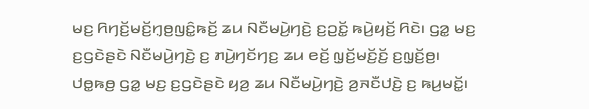ꤗꤢ꤬ ꤖꤚꤢꤩ꤬ꤗꤢꤩ꤬ꤚ꤫ꤥ꤬ꤜꤢꤨ꤭ꤒꤢꤩ꤬ ꤘꤣ ꤡꤢꤪꤗꤣꤧ꤬ꤚꤢꤧ꤬ ꤢ꤬ꤑꤢꤩ꤭ ꤒꤣꤧ꤬ꤟꤢꤩ꤬ ꤖꤢꤧ꤯ ꤞꤤ꤭ ꤗꤢ꤬ ꤢ꤬ꤞꤢꤧꤔꤢꤧ ꤡꤢꤪꤗꤣꤧ꤬ꤚꤢꤧ꤬ ꤢ꤬ ꤊꤣꤧ꤬ꤚꤢꤩꤚꤢ꤬ ꤘꤣ ꤕꤢꤩ꤬ ꤜ꤫ꤢꤩ꤬ꤗꤢꤩ꤬ꤢꤩ꤬ ꤢ꤬ꤜ꤫ꤢꤩ꤬ꤥ꤬꤯ ꤓꤥ꤭ꤒꤥ꤬ ꤞꤤ꤭ ꤗꤢ꤬ ꤢ꤬ꤞꤢꤧꤔꤢꤧ ꤟꤤ꤬ ꤘꤣ ꤡꤢꤪꤗꤣꤧ꤬ꤚꤢꤧ꤬ ꤤ꤬ꤏꤢꤪꤓꤢꤧ꤬ ꤢ꤬ ꤒꤣ꤬ꤗꤢꤩ꤭꤯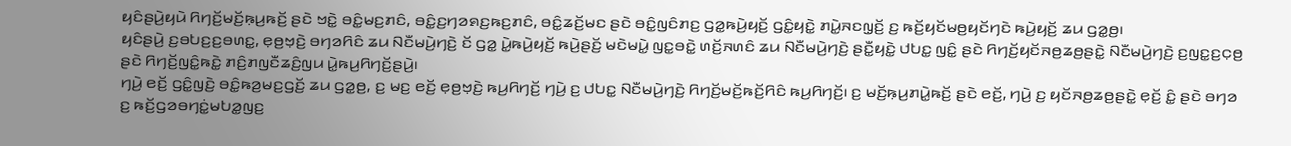ꤟꤢꤨꤔꤣꤧ꤬ꤟꤣꤧ ꤖꤚꤢꤩ꤬ꤗꤢꤩ꤬ꤒ꤫ꤣ꤬ꤒꤢꤩ꤬ ꤔꤢꤧ ꤠꤢꤧ꤭ ꤋꤢꤨ꤭ꤗꤢ꤬ꤊꤢꤨ, ꤋꤢꤨ꤭ꤢ꤬ꤚꤤꤎꤢ꤬ꤒꤢ꤬ꤊꤢꤨ, ꤋꤢꤨ꤭ꤘꤢꤩ꤬ꤗꤢ ꤔꤢꤧ ꤋꤢꤨ꤭ꤜꤢꤨꤊꤢ꤬ ꤞꤤ꤭ꤒꤣꤧ꤬ꤟꤢꤩ꤬ ꤞꤢꤨ꤭ꤟꤢꤧ꤭ ꤊꤣꤧ꤭ꤏꤢꤜ꤫ꤢꤩ꤬ ꤢ꤬ ꤒꤢꤩ꤬ꤟꤢꤩꤗꤥ꤬ꤟꤢꤩꤚꤢꤧ ꤒꤣꤧ꤬ꤟꤢꤩ꤬ ꤘꤣ ꤞꤤ꤭ꤥ꤬꤯
ꤟꤢꤨꤔꤣꤧ꤬ ꤢ꤬ꤋꤝꤢ꤬ꤢ꤬ꤋꤛꤢ꤭, ꤕ꤫ꤥ꤬ꤠ꤫ꤢꤧ꤬ ꤋꤚꤤꤖꤢꤨ ꤘꤣ ꤡꤢꤪꤗꤣꤧ꤬ꤚꤢꤧ꤬ ꤢꤩ ꤞꤤ꤭ ꤣꤧ꤭ꤒꤣꤧ꤬ꤟꤢꤩ꤬ ꤒꤣꤧ꤬ꤔꤢꤩ꤬ ꤗꤢꤧꤗꤣꤧ꤭ ꤜꤢ꤭ꤋꤢꤧ꤭ ꤛꤢꤩ꤬ꤏꤛꤢꤨ ꤘꤣ ꤡꤢꤪꤗꤣꤧ꤬ꤚꤢꤧ꤬ ꤔꤢꤪ꤭ꤟꤢꤧ꤭ ꤓꤝꤢ꤭ ꤜꤢꤨ꤭ ꤔꤢꤧ ꤖꤚꤢꤩ꤬ꤟꤢꤩꤏꤥ꤬ꤘꤥ꤬ꤔꤢꤧ꤭ ꤡꤢꤪꤗꤣꤧ꤬ꤚꤢꤧ꤬ ꤢ꤬ꤜꤢ꤭ꤢ꤬ꤍ꤫ꤥ꤬ ꤔꤢꤧ ꤖꤚꤢꤩ꤬ꤜꤢꤨ꤭ꤒꤢꤧ꤭ ꤊꤢꤨ꤬ꤊꤜꤢꤪꤘꤢꤨ꤬ꤜꤣ ꤣꤧ꤭ꤒꤣ꤬ꤖꤚꤢꤩ꤬ꤔꤣꤧ꤬꤯
ꤚꤣꤧ꤬ ꤕꤢꤩ꤬ ꤞꤢꤨ꤭ꤜꤢꤧ꤬ ꤋꤢꤨ꤭ꤒꤤ꤬ꤗꤢ꤬ꤞꤢꤩ꤬ ꤘꤣ ꤞꤤ꤭ꤥ꤬, ꤢ꤬ ꤗꤢ꤬ ꤕꤢꤩ꤬ ꤕ꤫ꤥ꤬ꤠ꤫ꤢꤧ꤬ ꤒꤣ꤬ꤖꤚꤢꤩ꤬ ꤚꤣꤧ꤬ ꤢ꤬ ꤓꤝꤢ꤭ ꤡꤢꤪꤗꤣꤧ꤬ꤚꤢꤧ꤬ ꤖꤚꤢꤩ꤬ꤗꤢꤩ꤬ꤒꤢꤩ꤬ꤖꤢꤨ ꤒꤣ꤬ꤖꤚꤢꤩ꤬꤯ ꤢ꤬ ꤗꤢꤩ꤬ꤒ꤫ꤣ꤬ꤊꤣꤧ꤭ꤒꤢꤩ꤬ ꤔꤢꤧ ꤕꤢꤩ꤬, ꤚꤣꤧ꤬ ꤢ꤬ ꤟꤢꤩꤏꤥ꤬ꤘꤥ꤬ꤔꤢꤧ꤭ ꤕ꤫ꤢꤩ꤬ ꤢꤨ꤭ ꤔꤢꤧ ꤋꤚꤤ ꤢ꤬ ꤒꤢꤩ꤬ꤞꤤꤋꤚꤢꤦ꤭ꤗꤝꤤ꤭ꤜꤢ꤬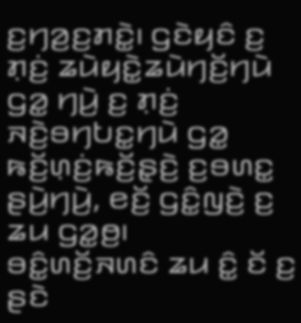ꤢ꤬ꤚꤤ꤬ꤢ꤬ꤊꤢꤧ꤭꤯ ꤞꤢꤧꤟꤢꤨ ꤢ꤬ ꤊ꤫ꤢꤦ꤬ ꤘꤣꤧꤟꤢꤧ꤭ꤘꤣꤧꤚꤢꤩ꤬ꤚꤣꤧ ꤞꤤ꤭ ꤚꤣꤧ꤬ ꤢ꤬ ꤊ꤫ꤢꤦ꤬ ꤏꤢꤧ꤬ꤋꤚꤝꤢ꤭ꤚꤣꤧ ꤞꤤ꤭ ꤒꤢꤩ꤬ꤛ꤫ꤢꤦ꤬ꤒꤢꤩ꤬ꤔ꤫ꤢꤧ꤬ ꤢ꤬ꤋꤛꤢ꤭ ꤔꤣꤧ꤬ꤚꤣꤧ꤬, ꤕꤢꤩ꤬ ꤞꤢꤨ꤭ꤜꤢꤧ꤬ ꤢ꤬ ꤘꤣ ꤞꤤ꤭ꤥ꤬꤯
ꤋꤢꤨ꤭ꤛꤢꤩ꤬ꤏꤛꤢꤨ ꤘꤣ ꤢꤨ꤭ ꤢꤩ ꤢ꤬ ꤔꤢꤧ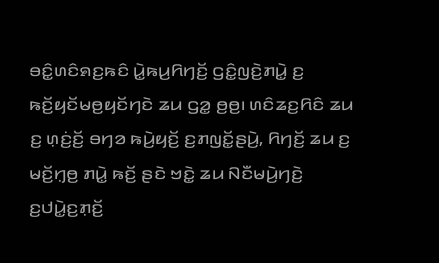ꤋꤢꤨ꤭ꤛꤢꤨꤎꤢ꤬ꤒꤢꤨ ꤣꤧ꤭ꤒꤣ꤬ꤖꤚꤢꤩ꤬ ꤞꤢꤨ꤭ꤜꤢꤧ꤬ꤊꤣꤧ꤭ ꤢ꤬ ꤒꤢꤩ꤬ꤟꤢꤩꤗꤥ꤬ꤟꤢꤩꤚꤢꤧ ꤘꤣ ꤞꤤ꤭ ꤥ꤬ꤥ꤬꤯ ꤛꤢꤨꤘꤢ꤬ꤖꤢꤨ ꤘꤣ ꤢ꤬ ꤛ꤫ꤢꤦ꤬ꤢꤩ꤬ ꤋꤚꤤ ꤒꤣꤧ꤬ꤟꤢꤩ꤬ ꤢ꤬ꤊꤜꤢꤩ꤭ꤔꤣꤧ꤬, ꤖꤚꤢꤩ꤬ ꤘꤣ ꤢ꤬ ꤗꤢꤩ꤬ꤚ꤫ꤥ꤬ ꤊꤣꤧ꤭ ꤒꤢꤩ꤬ ꤔꤢꤧ ꤠꤢꤧ꤭ ꤘꤣ ꤡꤢꤪꤗꤣꤧ꤬ꤚꤢꤧ꤬ ꤢ꤬ꤓꤣꤧ꤭ꤢ꤬ꤊ꤫ꤢꤩ꤬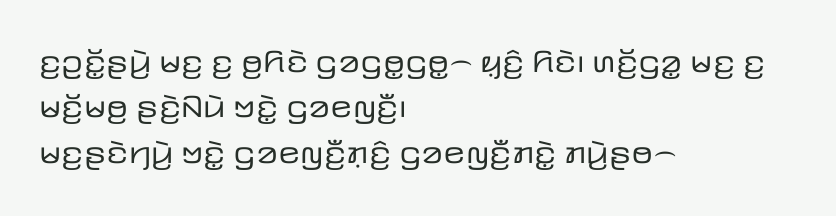ꤢ꤬ꤑꤢꤩ꤭ꤔꤣꤧ꤬ ꤗꤢ꤬ ꤢ꤬ ꤥ꤬ꤖꤢꤧ ꤞꤤꤞꤥ꤭ꤞꤥ꤭꤮ ꤟ꤫ꤢꤨ꤬ ꤖꤢꤧ꤯ ꤛꤢꤩ꤬ꤞꤤ꤭ ꤗꤢ꤬ ꤢ꤬ ꤗꤢꤩ꤬ꤗꤥ꤬ ꤔꤢꤧ꤬ꤡꤣꤧ ꤠꤢꤧ꤭ ꤞꤤꤕꤜꤢꤪ꤬꤯
ꤗꤢ꤬ꤔꤢꤧꤚꤣꤧ꤬ ꤠꤢꤧ꤭ ꤞꤤꤕꤜꤢꤪ꤬ꤊ꤫ꤢꤨ꤬ ꤞꤤꤕꤜꤢꤪ꤬ꤊꤢꤧ꤭ ꤊꤣꤧ꤬ꤔꤥ꤮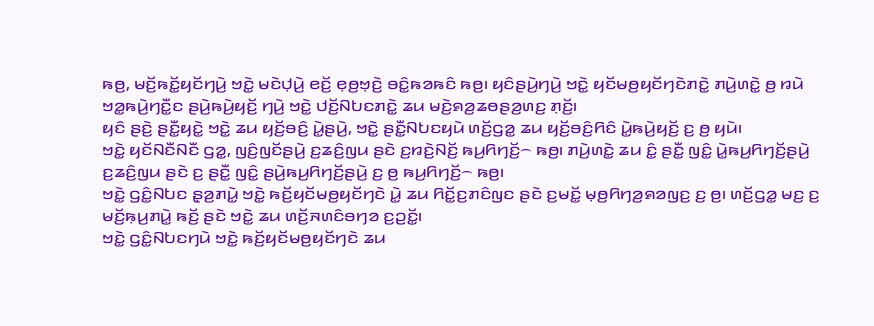ꤒꤥ꤬, ꤗꤢꤩ꤬ꤒꤢꤩ꤭ꤟꤢꤩꤚꤣꤧ꤬ ꤠꤢꤧ꤭ ꤗꤢꤧꤓ꤫ꤣꤧ꤬ ꤕꤢꤩ꤬ ꤕ꤫ꤥ꤬ꤠ꤫ꤢꤧ꤬ ꤋꤢꤨ꤭ꤒꤤꤒꤢꤨ ꤒꤥ꤬꤯ ꤟꤢꤨꤔꤣꤧ꤬ꤚꤣꤧ꤬ ꤠꤢꤧ꤭ ꤟꤢꤩꤗꤥ꤬ꤟꤢꤩꤚꤢꤧꤊꤢꤧ꤭ ꤊꤣꤧ꤬ꤛꤢꤧ꤭ ꤥ꤬ ꤙꤣꤧ ꤠꤤ꤭ꤒꤣꤧ꤬ꤚꤢꤪ꤭ꤢ ꤔꤣꤧ꤬ꤒꤣꤧ꤬ꤟꤢꤩ꤬ ꤚꤣꤧ꤬ ꤠꤢꤧ꤭ ꤓꤢꤩ꤬ꤡꤝꤢꤊꤢꤧ꤭ ꤘꤣ ꤗꤢꤧ꤬ꤎꤤ꤬ꤘꤥꤔꤤ꤬ꤛꤢ꤬ ꤊ꤫ꤢꤩ꤬꤯
ꤟꤢꤨ ꤔꤢꤧ꤬ ꤔꤢꤪ꤭ꤟꤢꤧ꤭ ꤠꤢꤧ꤭ ꤘꤣ ꤟꤢꤩ꤬ꤋꤢꤨ꤬ ꤣꤧ꤭ꤔꤣꤧ꤬, ꤠꤢꤧ꤭ ꤔꤢꤪ꤭ꤡꤝꤢꤟꤣꤧ ꤛꤢꤩ꤬ꤞꤤ꤭ ꤘꤣ ꤟꤢꤩ꤬ꤋꤢꤨ꤬ꤖꤢꤨ ꤣꤧ꤭ꤒꤣꤧ꤬ꤟꤢꤩ꤬ ꤢ꤬ ꤥ꤬ ꤟꤣꤧ꤯
ꤠꤢꤧ꤭ ꤟꤢꤩꤡꤢꤪꤡꤢꤪ ꤞꤤ꤭, ꤜꤢꤨ꤬ꤜꤢꤩꤔꤣꤧ꤬ ꤢ꤬ꤘꤢꤨ꤬ꤜꤣ ꤔꤢꤧ ꤢ꤬ꤙꤢꤧ꤬ꤡꤢꤩ꤬ ꤒꤣ꤬ꤖꤚꤢꤩ꤬꤮ ꤒꤥ꤬꤯ ꤊꤣꤧ꤬ꤛꤢꤧ꤭ ꤘꤣ ꤢꤨ꤭ ꤔꤢꤪ꤭ ꤜꤢꤨ꤭ ꤣꤧ꤭ꤒꤣ꤬ꤖꤚꤢꤩ꤬ꤔꤣꤧ꤬ ꤢ꤬ꤘꤢꤨ꤬ꤜꤣ ꤔꤢꤧ ꤢ꤬ ꤔꤢꤪ꤭ ꤜꤢꤨ꤭ ꤔꤣꤧ꤬ꤒꤣ꤬ꤖꤚꤢꤩ꤬ꤔꤣꤧ꤬ ꤢ꤬ ꤥ꤬ ꤒꤣ꤬ꤖꤚꤢꤩ꤬꤮ ꤒꤥ꤬꤯
ꤠꤢꤧ꤭ ꤞꤢꤨ꤭ꤡꤝꤢ ꤔ꤫ꤤ꤬ꤊꤣꤧ꤭ ꤠꤢꤧ꤭ ꤒꤢꤩ꤬ꤟꤢꤩꤗꤥ꤬ꤟꤢꤩꤚꤢꤧ ꤣꤧ꤭ ꤘꤣ ꤖꤢꤩ꤭ꤢ꤬ꤊꤢꤨꤜꤢ ꤔꤢꤧ ꤢ꤬ꤗꤢꤩ꤭ ꤗ꤫ꤥ꤬ꤖꤚꤤ꤬ꤎꤤꤜꤢ꤬ ꤢ꤬ ꤥ꤬꤯ ꤛꤢꤩ꤬ꤞꤤ꤭ ꤗꤢ꤬ ꤢ꤬ ꤗꤢꤩ꤬ꤒ꤫ꤣ꤬ꤊꤣꤧ꤭ ꤒꤢꤩ꤬ ꤔꤢꤧ ꤠꤢꤧ꤭ ꤘꤣ ꤛꤢꤩ꤬ꤏꤛꤢꤨꤋꤚꤤ ꤢ꤬ꤑꤢꤩ꤭꤯
ꤠꤢꤧ꤭ ꤞꤢꤨ꤭ꤡꤝꤢꤚꤣꤧ ꤠꤢꤧ꤭ ꤒꤢꤩ꤬ꤟꤢꤩꤗꤥ꤬ꤟꤢꤩꤚꤢꤧ ꤘꤣ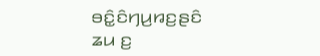ꤋꤢꤨ꤭ꤢꤨꤚꤣ꤬ꤙꤢ꤬ꤔꤢꤨ ꤘꤣ ꤢ꤬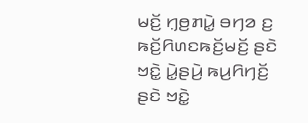ꤗꤢꤩ꤬ ꤚ꤫ꤥ꤬ꤊꤣꤧ꤭ ꤋꤚꤤ ꤢ꤬ ꤒꤢꤩ꤬ꤖꤛꤢꤒꤢꤩ꤬ꤗꤢꤩ꤬ ꤔꤢꤧ ꤠꤢꤧ꤭ ꤣꤧ꤭ꤔꤣꤧ꤬ ꤒꤣ꤬ꤖꤚꤢꤩ꤬ ꤔꤢꤧ ꤠꤢꤧ꤭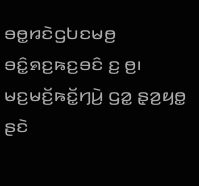ꤋꤥ꤭ꤙꤢꤧꤞꤝꤢꤗꤥ꤬ ꤋꤢꤨ꤭ꤎꤢ꤬ꤒꤢ꤬ꤋꤢꤨ ꤢ꤬ ꤥ꤬꤯
ꤗꤢ꤬ꤗꤢꤩ꤬ꤒꤢꤩ꤭ꤚꤣꤧ꤬ ꤞꤤ꤭ ꤔ꤫ꤤ꤬ꤟꤥ꤭ ꤔꤢꤧ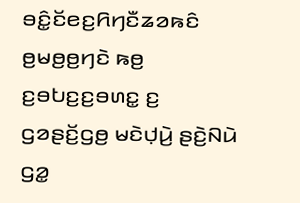ꤋꤢꤨ꤭ꤢꤩꤕꤢ꤬ꤖꤚꤢꤪꤘꤤꤒꤢꤨ ꤥ꤬ꤗꤥ꤬ꤥ꤬ꤚꤢꤧ ꤒꤥ꤬ ꤢ꤬ꤋꤝꤢ꤬ꤢ꤬ꤋꤛꤢ꤭ ꤢ꤬ ꤞꤤꤔꤢꤩ꤬ꤞꤥ꤬ ꤗꤢꤧꤓ꤫ꤣꤧ꤬ ꤔꤢꤧ꤬ꤡꤣꤧ ꤞꤤ꤭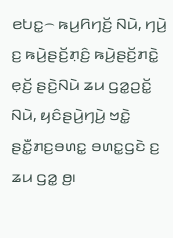ꤕꤝꤢ꤭꤮ ꤒꤣ꤬ꤖꤚꤢꤩ꤬ ꤡꤣꤧ, ꤚꤣꤧ꤬ ꤢ꤬ ꤒꤣꤧ꤬ꤔꤢꤩ꤬ꤊ꤫ꤢꤨ꤬ ꤒꤣꤧ꤬ꤔꤢꤩ꤬ꤊꤢꤧ꤭ ꤕ꤫ꤢꤩ꤬ ꤔꤢꤧ꤬ꤡꤣꤧ ꤘꤣ ꤞꤤ꤭ꤑꤢꤩ꤭ ꤡꤣꤧ, ꤟꤢꤨꤔꤣꤧ꤬ꤚꤣꤧ꤬ ꤠꤢꤧ꤭ ꤔꤢꤪ꤭ꤊꤢ꤬ꤋꤛꤢ꤭ ꤋꤛꤢ꤭ꤞꤢꤧ ꤢ꤬ ꤘꤣ ꤞꤤ꤭ ꤥ꤬꤯